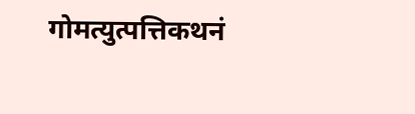गोमत्युत्पत्तिकथनं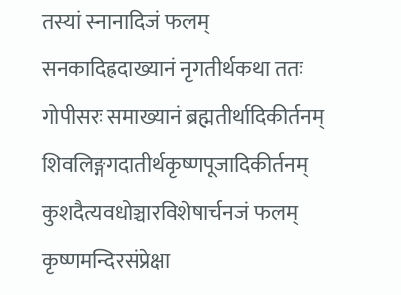तस्यां स्नानादिजं फलम्
सनकादिह्रदाख्यानं नृगतीर्थकथा ततः
गोपीसरः समाख्यानं ब्रह्मतीर्थादिकीर्तनम्
शिवलिङ्गगदातीर्थकृष्णपूजादिकीर्तनम्
कुशदैत्यवधोञ्चारविशेषार्चनजं फलम्
कृष्णमन्दिरसंप्रेक्षा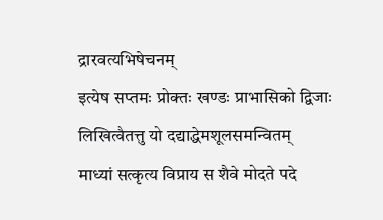द्रारवत्यभिषेचनम्
इत्येष सप्तमः प्रोक्तः खण्डः प्राभासिको द्विजाः
लिखित्वैतत्तु यो दद्याद्धेमशूलसमन्वितम्
माध्यां सत्कृत्य विप्राय स शैवे मोदते पदे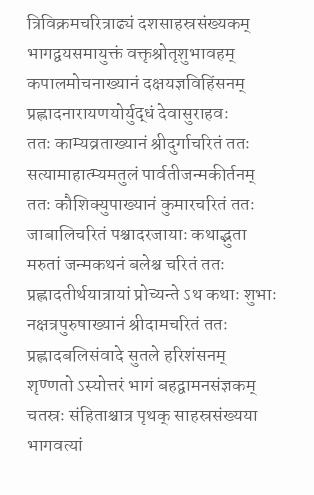त्रिविक्रमचरित्राढ्यं दशसाहस्रसंख्यकम्
भागद्वयसमायुक्तं वक्तृश्रोतृशुभावहम्
कपालमोचनाख्यानं दक्षयज्ञविहिंसनम्
प्रह्लादनारायणयोर्युद्धं देवासुराहवः
ततः काम्यव्रताख्यानं श्रीदुर्गाचरितं ततः
सत्यामाहात्म्यमतुलं पार्वतीजन्मकीर्तनम्
ततः कौशिक्युपाख्यानं कुमारचरितं ततः
जाबालिचरितं पश्चादरजायाः कथाद्भुता
मरुतां जन्मकथनं बलेश्च चरितं ततः
प्रह्लादतीर्थयात्रायां प्रोच्यन्ते ऽथ कथाः शुभाः
नक्षत्रपुरुषाख्यानं श्रीदामचरितं ततः
प्रह्लादबलिसंवादे सुतले हरिशंसनम्
शृण्णतो ऽस्योत्तरं भागं बहद्वामनसंज्ञकम्
चतस्रः संहिताश्चात्र पृथक् साहस्रसंख्यया
भागवत्यां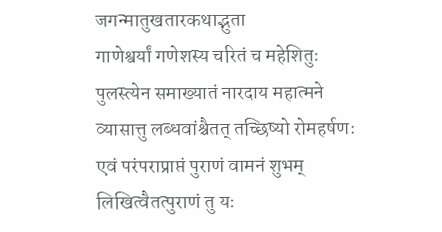जगन्मातुखतारकथाद्भुता
गाणेश्वर्यां गणेशस्य चरितं च महेशितुः
पुलस्त्येन समाख्यातं नारदाय महात्मने
व्यासात्तु लब्धवांश्चैतत् तच्छिष्यो रोमहर्षणः
एवं परंपराप्राप्तं पुराणं वामनं शुभम्
लिखित्वैतत्पुराणं तु यः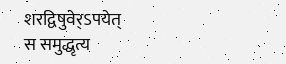शरद्विषुवेर्ऽपयेत्
स समुद्धृत्य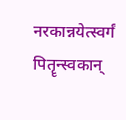नरकान्नयेत्स्वर्गं पितॄन्स्वकान्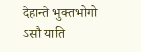देहान्ते भुक्तभोगो ऽसौ याति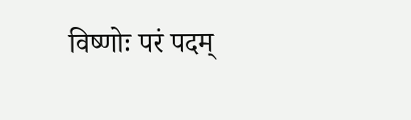विष्णोः परं पदम्